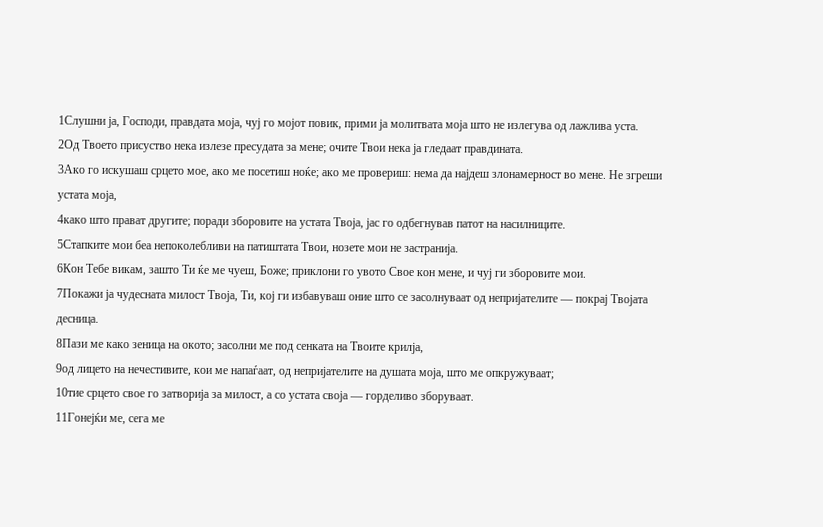1Слушни ја, Господи, правдата моја, чуј го мојот повик, прими ја молитвата моја што не излегува од лажлива уста.
2Од Твоето присуство нека излезе пресудата за мене; очите Твои нека ја гледаат правдината.
3Ако го искушаш срцето мое, ако ме посетиш ноќе; ако ме провериш: нема да најдеш злонамерност во мене. Не згреши устата моја,
4како што прават другите; поради зборовите на устата Твоја, јас го одбегнував патот на насилниците.
5Стапките мои беа непоколебливи на патиштата Твои, нозете мои не застранија.
6Кон Тебе викам, зашто Ти ќе ме чуеш, Боже; приклони го увото Свое кон мене, и чуј ги зборовите мои.
7Покажи ја чудесната милост Твоја, Ти, кој ги избавуваш оние што се засолнуваат од непријателите — покрај Твојата десница.
8Пази ме како зеница на окото; засолни ме под сенката на Твоите крилја,
9од лицето на нечестивите, кои ме напаѓаат, од непријателите на душата моја, што ме опкружуваат;
10тие срцето свое го затворија за милост, а со устата своја — горделиво зборуваат.
11Гонејќи ме, сега ме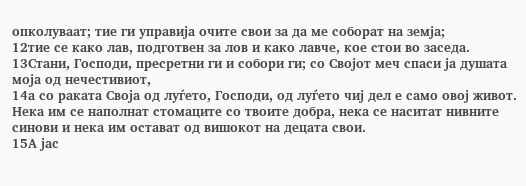опколуваат; тие ги управија очите свои за да ме соборат на земја;
12тие се како лав, подготвен за лов и како лавче, кое стои во заседа.
13Стани, Господи, пресретни ги и собори ги; со Својот меч спаси ја душата моја од нечестивиот,
14а со раката Своја од луѓето, Господи, од луѓето чиј дел е само овој живот. Нека им се наполнат стомаците со твоите добра, нека се наситат нивните синови и нека им остават од вишокот на децата свои.
15А јас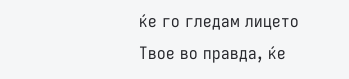ќе го гледам лицето Твое во правда, ќе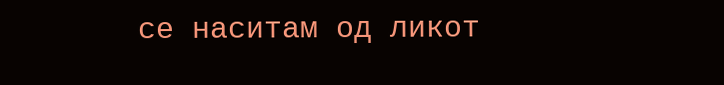се наситам од ликот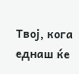Твој, кога еднаш ќе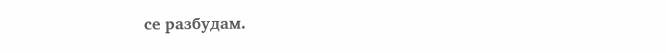се разбудам.